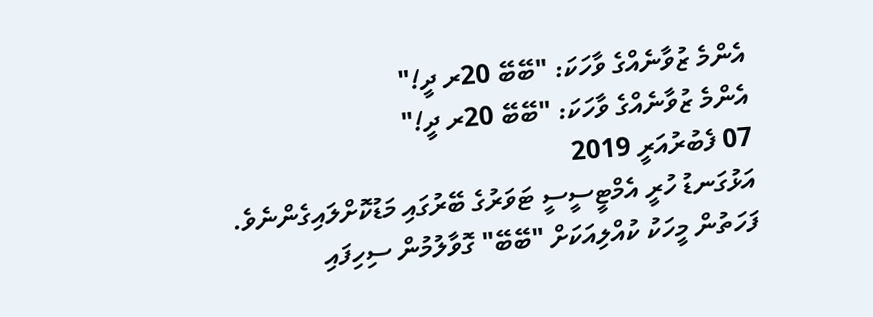އެންމެ ޒުވާނެއްގެ ވާހަކަ: "ބޭބޭ 20ރ ދީ!"
އެންމެ ޒުވާނެއްގެ ވާހަކަ: "ބޭބޭ 20ރ ދީ!"
07 ފެބުރުއަރީ 2019
އަޅުގަނޑު ހުރީ އެމްޓީސީސީ ޓަވަރުގެ ބޭރުގައި މަޑުކޮށްލައިގެންނެވެ. ފަހަތުން މީހަކު ކުއްލިއަކަށް "ބޭބޭ" ގޮވާލުމުން ސިހިފައި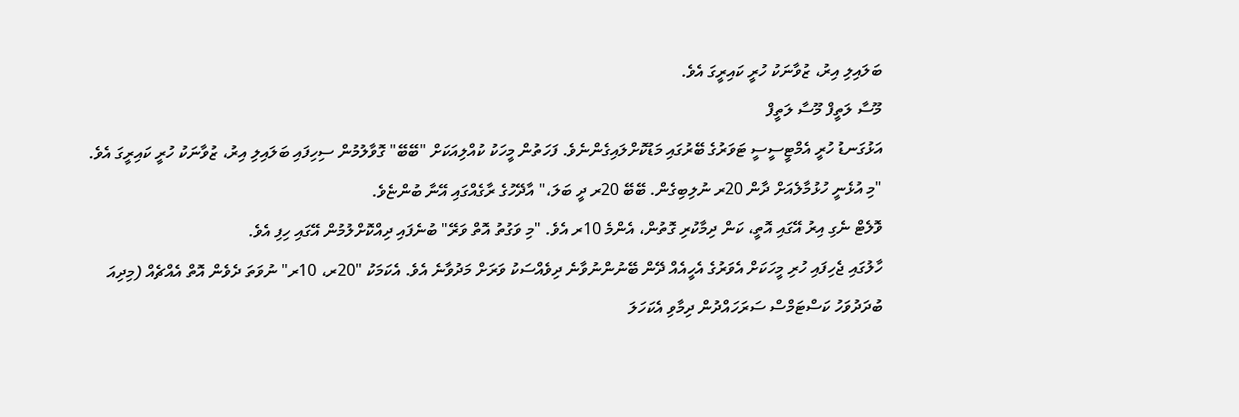ބަލައިލި އިރު، ޒުވާނަކު ހުރީ ކައިރީގަ އެވެ.
މޫސާ ލަތީފް މޫސާ ލަތީފް
އަޅުގަނޑު ހުރީ އެމްޓީސީސީ ޓަވަރުގެ ބޭރުގައި މަޑުކޮށްލައިގެންނެވެ. ފަހަތުން މީހަކު ކުއްލިއަކަށް "ބޭބޭ" ގޮވާލުމުން ސިހިފައި ބަލައިލި އިރު، ޒުވާނަކު ހުރީ ކައިރީގަ އެވެ.
"މި އުޅެނީ ހުޅުމާލެއަށް ދާން 20ރ ނުލިބިގެން. ބޭބޭ 20ރ ދީ ބަލަ،" އާދޭހުގެ ރާގެއްގައި އޭނާ ބުންޏެވެ.
ވޮލެޓް ނެގި އިރު އޭގައި އޮތީ، ކަން ދިމާކުރި ގޮތުން، އެންމެ 10ރ އެވެ. "މި ވަގުތު އޮތް ވަރޭ" ބުނެފައި ދިއްކޮށްލުމުން އޭގައި ހިފި އެވެ.
ހާލުގައި ޖެހިފައި ހުރި މީހަކަށް އެވަރުގެ އެހީއެއް ދޭން ބޭނުންނުވާނެ ދިވެއްސަކު ވަރަށް މަދުވާނެ އެވެ. އެކަމަކު "20ރ، 10ރ" ނުވަތަ ދެވެން އޮތް އެއްޗެއް (މިދިއަ ބުދަދުވަހު ކަސްޓަމްސް ސަރަހައްދުން ދިމާވި އެކަހަލަ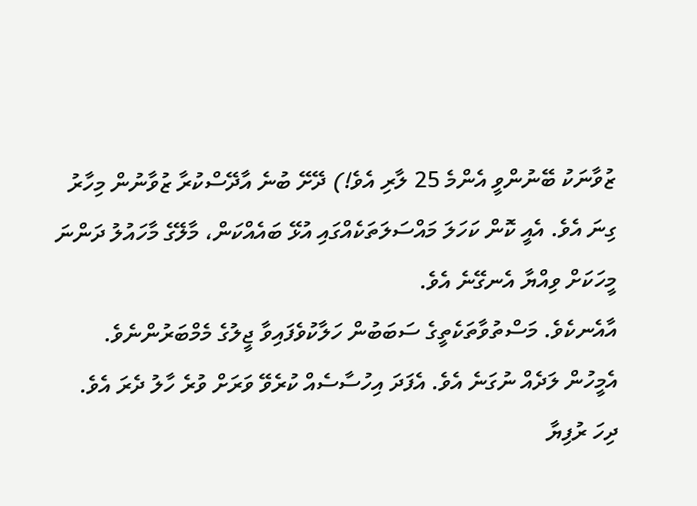ޒުވާނަކު ބޭނުންވީ އެންމެ 25 ލާރި އެވެ!) ދޭށޭ ބުނެ އާދޭސްކުރާ ޒުވާނުން މިހާރު ގިނަ އެވެ. އެއީ ކޮން ކަހަލަ މައްސަލަތަކެއްގައި އުޅޭ ބައެއްކަން، މާލޭގެ މާހައުލު ދަންނަ މީހަކަށް ވިއްޔާ އެނގޭނެ އެވެ.
އާއެނކެވެ. މަސްތުވާތަކެތީގެ ސަބަބުން ހަލާކުވެފައިވާ ޖީލުގެ މެމްބަރުންނެވެ. އެމީހުން ލަދެއް ނުގަނެ އެވެ. އެފަދަ އިހުސާސެއް ކުރެވޭ ވަރަށް ވުރެ ހާލު ދެރަ އެވެ.
ދިހަ ރުފިޔާ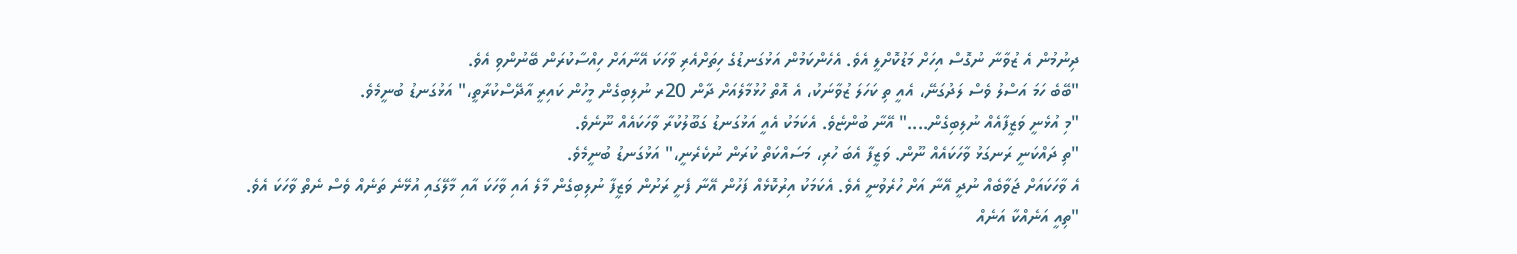ދިނުމުން އެ ޒުވާނާ ނުގޮސް އިހަށް މަޑުކޮށްލީ އެވެ. އެހެންކަމުން އަޅުގަނޑުގެ ހިތަށްއެރި ވާހަކަ އޭނާއަށް ހިއްސާކުރަން ބޭނުންވި އެވެ.
"ބޭބެ ހަމަ އަސްލު ވެސް ލަދުގަނޭ، އެއީ ތި ކަހަލަ ޒުވާނަކު، އެ އޮތް ހުޅުމާލެއަށް ދާން 20ރ ނުލިބިގެން މީހުން ކައިރީ އާދޭސްކުރާތީ،" އަޅުގަނޑު ބުނީމެވެ.
"މި އުޅެނީ ވަޒީފާއެއް ނުލިބިގެން...." އޭނާ ބުންޏެވެ. އެކަމަކު އެއީ އަޅުގަނޑު ގަބޫލުކުރާ ވާހަކައެއް ނޫނެވެ.
"ތި ދައްކަނީ ރަނގަޅު ވާހަކައެއް ނޫން. ވަޒީފާ އެބަ ހުރި، މަސައްކަތް ކުރަން ނުކެރެނީ،" އަޅުގަނޑު ބުނީމެވެ.
އެ ވާހަކައަށް ޖަވާބެއް ނުދީ އޭނާ އަށް ހުރެވުނީ އެވެ. އެކަމަކު އިރުކޮޅެއް ފަހުން އޭނާ ފެށީ ރަށުން ވަޒީފާ ނުލިބިގެން މާލެ އައި ވާހަކަ އާއި މާލޭގައި އުޅޭނެ ތަނެއް ވެސް ނެތް ވާހަކަ އެވެ.
"ތިއީ އަނެއްކާ އަނެއް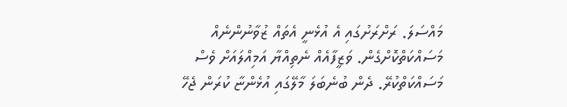މައްސަލަ. ރަށްރަށުގައި އެ އުޅެނީ އެތައް ޒުވާނުންނެއް މަސައްކަތްކޮށްގެން. ވަޒީފާއެއް ނެތިއްޔާ އަމިއްލައަށް ވެސް މަސައްކަތްކުރޭ. ދެން ބުނެބަލަ މާލޭގައި އުޅެންޏާ ކުރަން ޖެހޭ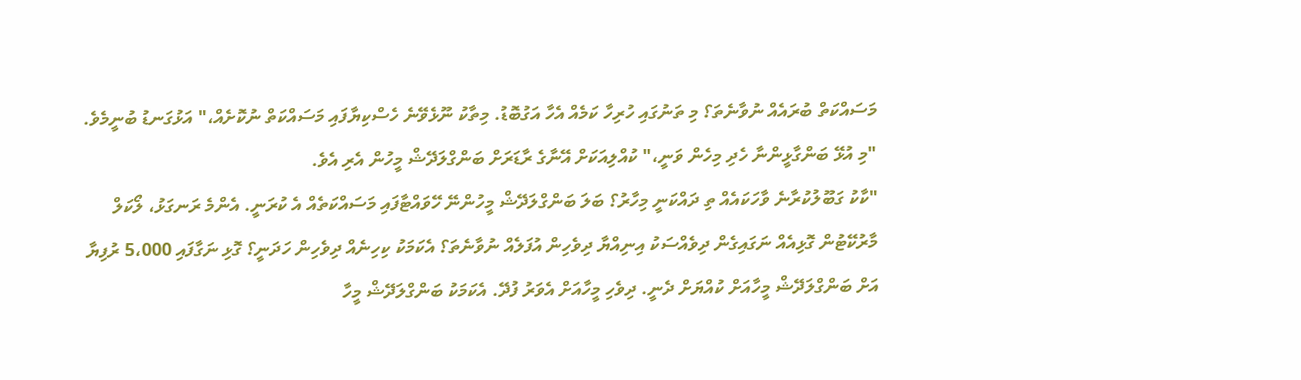މަސައްކަތް ބުރައެއް ނުވާނެތަ؟ މި ތަނުގައި ހުރިހާ ކަމެއް އެހާ އަގުބޮޑު. މިތާކު ނޫޅެވޭނެ ހެސްކިޔާފައި މަސައްކަތް ނުކޮށެއް،" އަޅުގަނޑު ބުނީމެވެ.
"މި އުޅޭ ބަންގާޅީންނާ ހެދި މިހެން ވަނީ،" ކުއްލިއަކަށް އޭނާގެ ރާޑަރަށް ބަންގްލަދޭޝް މީހުން އެރި އެވެ.
"ކާކު ގަބޫލުކުރާނެ ވާހަކައެއް ތި ދައްކަނީ މިހާރު؟ ބަލަ ބަންގްލަދޭޝް މީހުންނޭ ހޭވައްޓާފައި މަސައްކަތެއް އެ ކުރަނީ. އެންމެ ރަނގަޅު، ލޯކަލް މާރުކޭޓުން ގޮޅިއެއް ނަގައިގެން ދިވެއްސަކު އިނިއްޔާ ދިވެހިން އުފަލެއް ނުވާނެތަ؟ އެކަމަކު ކިހިނެއް ދިވެހިން ހަދަނީ؟ ގޮޅި ނަގާފައި 5،000 ރުފިޔާ އަށް ބަންގްލަދޭޝް މީހާއަށް ކުއްޔަށް ދެނީ. ދިވެހި މީހާއަށް އެވަރު ފުދޭ. އެކަމަކު ބަންގްލަދޭޝް މީހާ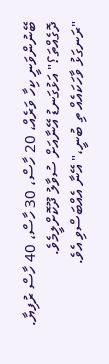ބޭނުންވަނީ ކިހާ ވަރެއް، 20 ހާސް، 30 ހާސް، 40 ހާސް ރުފިޔާ. ދޮގެއްތަ؟" އަޅުގަނޑު އޭނާއަށް ސުވާލު ދޫކޮށްލީމެވެ.
"ރަނގަޅު ވާހަކައެއް ތި ބުނީ،" އޭނާ އެއްބަސްވި އެވެ.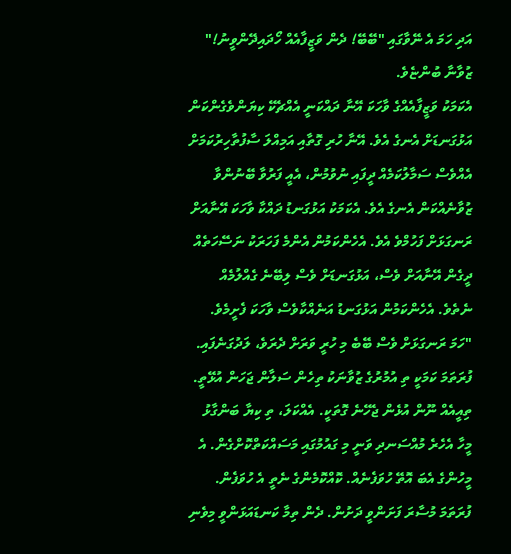އަދި ހަމަ އެ ނޭވާގައި "ބޭބޭ! ދެން ވަޒީފާއެއް ހޯދައިދޭންވީނު!" ޒުވާނާ ބުންޏެވެ.
އެކަމަކު ވަޒީފާއެއްގެ ވާހަކަ އޭނާ ދައްކަނީ އެއްޗެކޭ ކިޔަންވެގެންކަން އަޅުގަނޑަށް އެނގެ އެވެ. އޭނާ ހުރި ގޮތާއި އަމިއްލަ ސާފުތާހިރުކަމަށް އެއްވެސް ސަމާލުކަމެއް ދީފައި ނުވުމުން، އެއީ ފަރުވާ ބޭނުންވާ ޒުވާނެއްކަން އެނގެ އެވެ. އެކަމަކު އަޅުގަނޑު ދައްކާ ވާހަކަ އޭނާއަށް ރަނގަޅަށް ފަހުމްވެ އެވެ. އެހެންކަމުން އެންމެ ފަހަރަކު ނަސޭހަތެއް ދީގެން އޭނާއަށް ވެސް، އަޅުގަނޑަށް ވެސް ލިބޭނެ ގެއްލުމެއް ނެތެވެ. އެހެންކަމުން އަޅުގަނޑު އަނެއްކާވެސް ވާހަކަ ފެށީމެވެ.
"ހަމަ ރަނގަޅަށް ވެސް ބޭބެ މި ހުރީ ވަރަށް ދެރަވެ، ލަދުގަނެފައި. ފުރަތަމަ ކަމަކީ ތި އުމުރުގެ ޒުވާނަކު ތިހެން ސަލާން ޖަހަން އުޅޭތީ. ތިއީއެއް ނޫން އުޅެން ޖެހޭނެ ގޮތަކީ. އެއްކަލަ، ތި ކިޔާ ބަންގާޅު މީހާ އެހެރެ މުއްސަނދި ވަނީ މި ގައުމުގައި މަސައްކަތްކޮށްގެން. އެ މީހުންގެ އެބަ އޮތޭ ހުވަފެނެއް. ކޮއްކޮމެންގެ ނެތީ އެ ހުވަފެން. ފުރަތަމަ މުސާރަ ފަށަންވީ ދަށުން. ދެން ތިމާ ކަނޑައަޅަންވީ މިވެނި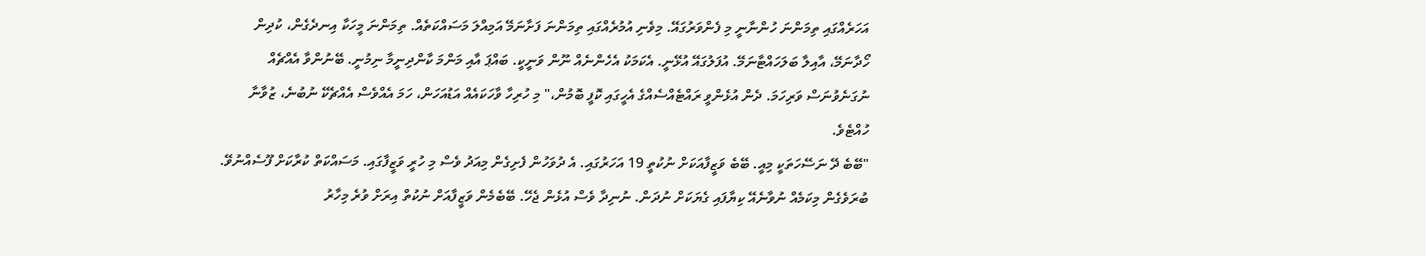އަހަރެއްގައި ތިމަންނަ ހުންނާނީ މި ފެންވަރުގައޭ. މިވެނި އުމުރެއްގައި ތިމަންނަ ފަށާނަމޭ އަމިއްލަ މަސައްކަތެއް. ތިމަންނަ މީހަކާ އިނދެގެން، ކުދިން ހޯދާނަމޭ، އާއިލާ ބަލަހައްޓާނަމޭ. އުފަލުގައޭ އުޅޭނީ. އެކަމަކު އެހެންނެއް ނޫން ވަނީކީ. ބައްޕަ އާއި މަންމަ ކާންދިނީމާ ނިމުނީ. ބޭނުންވާ އެއްޗެއް ނުގަނެވުނަސް ވަރިހަމަ. ދެން އުޅެންވީ ރައްޓެއްސެއްގެ އެހީގައި ކޮފީ ބޮމުން،" މި ހުރިހާ ވާހަކައެއް އަޑުއަހަން، ހަމަ އެއްވެސް އެއްޗެކޭ ނުބުނެ، ޒުވާނާ ހުއްޓެވެ.
"ބޭބެ ދޭ ނަސޭހަތަކީ މިއީ. ބޭބެ ވަޒީފާއަކަށް ނުކުތީ 19 އަހަރުގައި. އެ ދުވަހުން ފެށިގެން މިއަދު ވެސް މި ހުރީ ވަޒީފާގައި. މަސައްކަތް ކުރާކަށް ފޫސެއްނުވޭ. ބުރަވެގެން މިކަމެއް ނުވާނެއޭ ކިޔާފައި ގެޔަކަށް ނުދަން. ނުނިދާ ވެސް އުޅެން ޖެހޭ. ބޭބެމެން ވަޒީފާއަށް ނުކުތް އިރަށް ވުރެ މިހާރު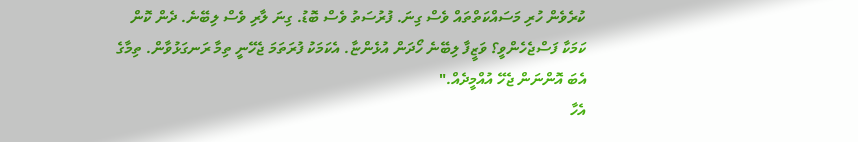ކުރެވެން ހުރި މަސައްކަތްތައް ވެސް ގިނަ. ފުރުސަތު ވެސް ބޮޑު. ގިނަ ލާރި ވެސް ލިބޭނެ. ދެން ކޮން ކަމަކާ ފަސްޖެހެންވީ؟ ވަޒީފާ ލިބޭނެ ހޯދަން އުޅެންޏާ. އެކަމަކު ފުރަތަމަ ޖެހޭނީ ތިމާ ރަނގަޅުވާން. ތިމާގެ އެބަ އޮންނަން ޖެހޭ އުއްމީދެއް."
އެހާ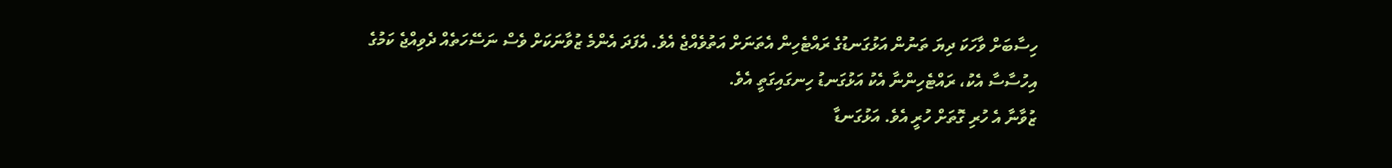ހިސާބަށް ވާހަކަ ދިޔަ ތަނުން އަޅުގަނޑުގެ ރައްޓެހިން އެތަނަށް އަތުވެއްޖެ އެވެ. އެފަދަ އެންމެ ޒުވާނަކަށް ވެސް ނަސޭހަތެއް ދެވިއްޖެ ކަމުގެ އިހުސާސާ އެކު، ރައްޓެހިންނާ އެކު އަޅުގަނޑު ހިނގައިގަތީ އެވެ.
ޒުވާނާ އެ ހުރި ގޮތަށް ހުރީ އެވެ. އަޅުގަނޑާ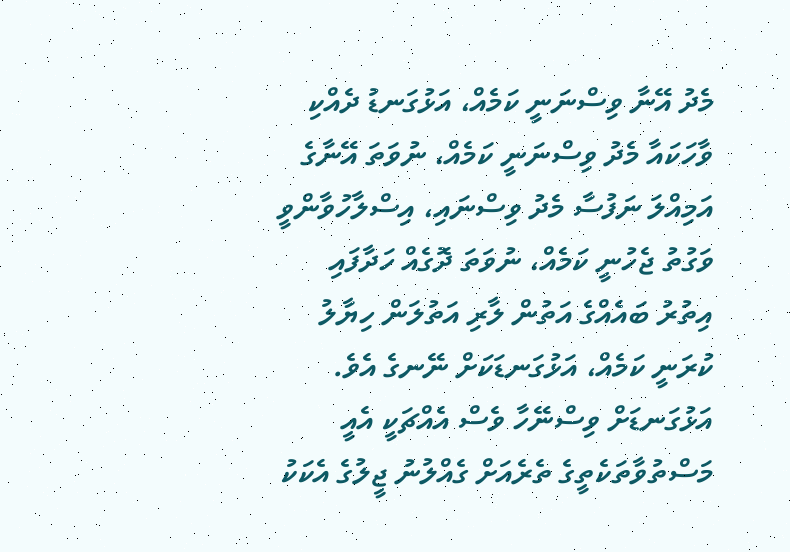މެދު އޭނާ ވިސްނަނީ ކަމެއް، އަޅުގަނޑު ދެއްކި ވާހަކައާ މެދު ވިސްނަނީ ކަމެއް، ނުވަތަ އޭނާގެ އަމިއްލަ ނަފުސާ މެދު ވިސްނައި، އިސްލާހުވާންވީ ވަގުތު ޖެހުނީ ކަމެއް، ނުވަތަ ދޮގެއް ހަދާފައި އިތުރު ބައެއްގެ އަތުން ލާރި އަތުލަން ހިޔާލު ކުރަނީ ކަމެއް، އަޅުގަނޑަކަށް ނޭނގެ އެވެ. އަޅުގަނޑަށް ވިސްނޭހާ ވެސް އެއްޗަކީ އެއީ މަސްތުވާތަކެތީގެ ތެރެއަށް ގެއްލުނު ޖީލުގެ އެކަކު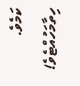ކަމެވެ. ހިތާމަހުއްޓެވެ!